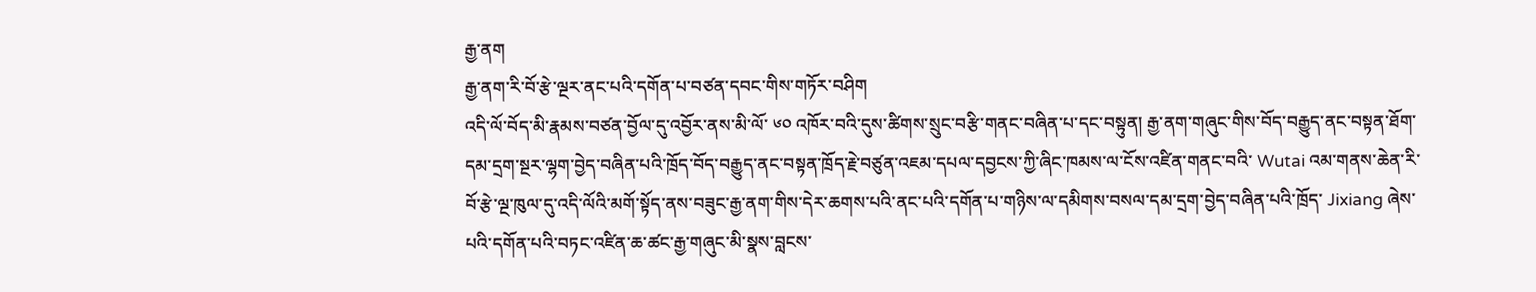རྒྱ་ནག
རྒྱ་ནག་རི་བོ་རྩེ་ལྔར་ནང་པའི་དགོན་པ་བཙན་དབང་གིས་གཏོར་བཤིག
འདི་ལོ་བོད་མི་རྣམས་བཙན་བྱོལ་དུ་འབྱོར་ནས་མི་ལོ་ ༦༠ འཁོར་བའི་དུས་ཚིགས་སྲུང་བརྩི་གནང་བཞིན་པ་དང་བསྟུན། རྒྱ་ནག་གཞུང་གིས་བོད་བརྒྱུད་ནང་བསྟན་ཐོག་དམ་དྲག་སྔར་ལྷག་བྱེད་བཞིན་པའི་ཁྲོད་བོད་བརྒྱུད་ནང་བསྟན་ཁྲོད་རྗེ་བཙུན་འཇམ་དཔལ་དབྱངས་ཀྱི་ཞིང་ཁམས་ལ་ངོས་འཛིན་གནང་བའི་ Wutai འམ་གནས་ཆེན་རི་བོ་རྩེ་ལྔ་ཁུལ་དུ་འདི་ལོའི་མགོ་སྟོད་ནས་བཟུང་རྒྱ་ནག་གིས་དེར་ཆགས་པའི་ནང་པའི་དགོན་པ་གཉིས་ལ་དམིགས་བསལ་དམ་དྲག་བྱེད་བཞིན་པའི་ཁྲོད་ Jixiang ཞེས་པའི་དགོན་པའི་བཏང་འཛིན་ཆ་ཚང་རྒྱ་གཞུང་མི་སྣས་བླངས་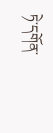ཏེ་དགོན་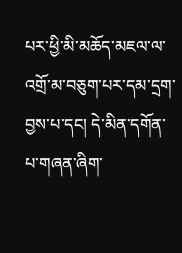པར་ཕྱི་མི་མཆོད་མཇལ་ལ་འགྲོ་མ་བཅུག་པར་དམ་དྲག་བྱས་པ་དང། དེ་མིན་དགོན་པ་གཞན་ཞིག་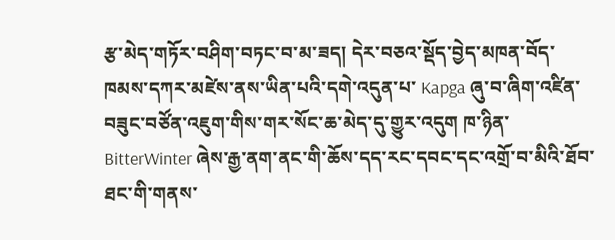རྩ་མེད་གཏོར་བཤིག་བཏང་བ་མ་ཟད། དེར་བཅའ་སྡོད་བྱེད་མཁན་བོད་ཁམས་དཀར་མཛེས་ནས་ཡིན་པའི་དགེ་འདུན་པ་ Kapga ཞུ་བ་ཞིག་འཛིན་བཟུང་བཙོན་འཇུག་གིས་གར་སོང་ཆ་མེད་དུ་གྱུར་འདུག ཁ་ཉིན་ BitterWinter ཞེས་རྒྱ་ནག་ནང་གི་ཆོས་དད་རང་དབང་དང་འགྲོ་བ་མིའི་ཐོབ་ཐང་གི་གནས་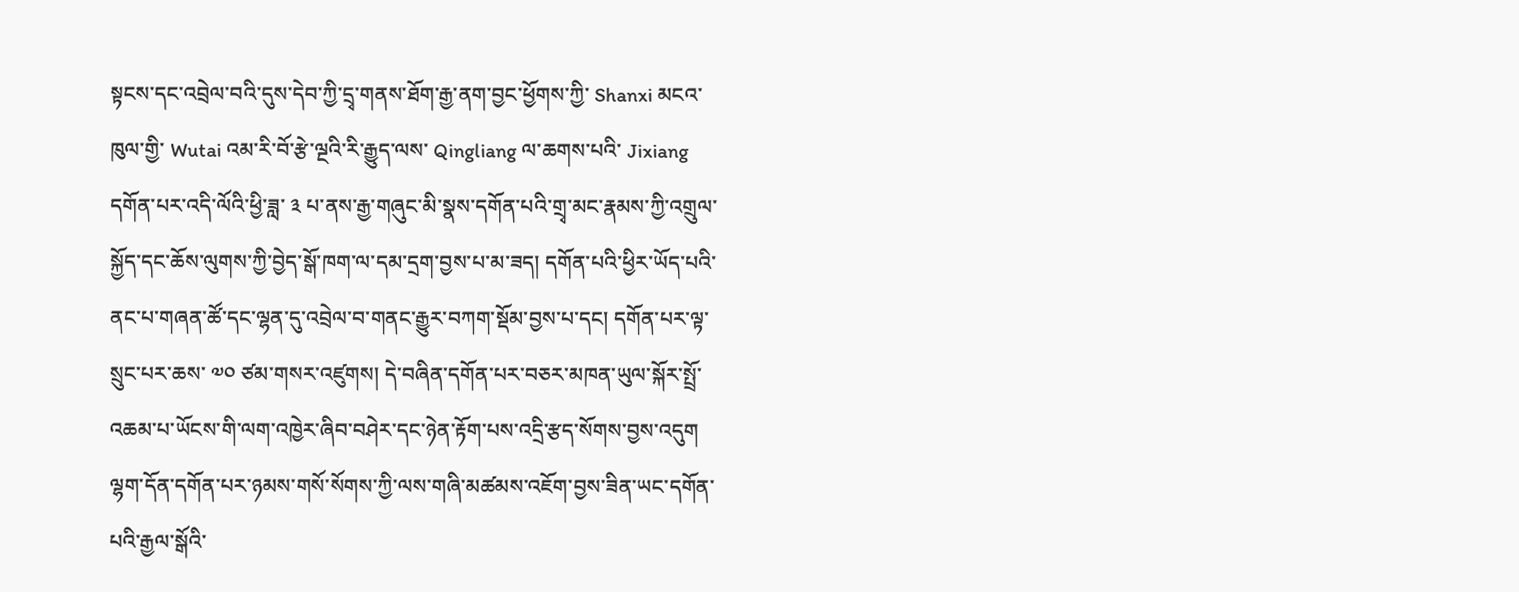སྟངས་དང་འབྲེལ་བའི་དུས་དེབ་ཀྱི་དྲྭ་གནས་ཐོག་རྒྱ་ནག་བྱང་ཕྱོགས་ཀྱི་ Shanxi མངའ་ཁུལ་གྱི་ Wutai འམ་རི་བོ་རྩེ་ལྔའི་རི་རྒྱུད་ལས་ Qingliang ལ་ཆགས་པའི་ Jixiang དགོན་པར་འདི་ལོའི་ཕྱི་ཟླ་ ༣ པ་ནས་རྒྱ་གཞུང་མི་སྣས་དགོན་པའི་གྲྭ་མང་རྣམས་ཀྱི་འགྲུལ་སྐྱོད་དང་ཆོས་ལུགས་ཀྱི་བྱེད་སྒོ་ཁག་ལ་དམ་དྲག་བྱས་པ་མ་ཟད། དགོན་པའི་ཕྱིར་ཡོད་པའི་ནང་པ་གཞན་ཚོ་དང་ལྷན་དུ་འབྲེལ་བ་གནང་རྒྱུར་བཀག་སྡོམ་བྱས་པ་དང། དགོན་པར་ལྟ་སྲུང་པར་ཆས་ ༧༠ ཙམ་གསར་འཛུགས། དེ་བཞིན་དགོན་པར་བཅར་མཁན་ཡུལ་སྐོར་སྤྲོ་འཆམ་པ་ཡོངས་གི་ལག་འཁྱེར་ཞིབ་བཤེར་དང་ཉེན་རྟོག་པས་འདྲི་རྩད་སོགས་བྱས་འདུག ལྷག་དོན་དགོན་པར་ཉམས་གསོ་སོགས་ཀྱི་ལས་གཞི་མཚམས་འཇོག་བྱས་ཟིན་ཡང་དགོན་པའི་རྒྱལ་སྒོའི་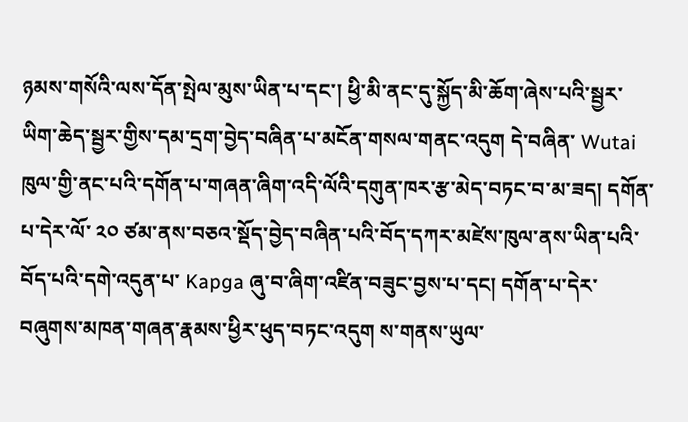ཉམས་གསོའི་ལས་དོན་སྤེལ་མུས་ཡིན་པ་དང་། ཕྱི་མི་ནང་དུ་སྐྱོད་མི་ཆོག་ཞེས་པའི་སྦྱར་ཡིག་ཆེད་སྦྱར་གྱིས་དམ་དྲག་བྱེད་བཞིན་པ་མངོན་གསལ་གནང་འདུག དེ་བཞིན་ Wutai ཁུལ་གྱི་ནང་པའི་དགོན་པ་གཞན་ཞིག་འདི་ལོའི་དགུན་ཁར་རྩ་མེད་བཏང་བ་མ་ཟད། དགོན་པ་དེར་ལོ་ ༢༠ ཙམ་ནས་བཅའ་སྡོད་བྱེད་བཞིན་པའི་བོད་དཀར་མཛེས་ཁུལ་ནས་ཡིན་པའི་བོད་པའི་དགེ་འདུན་པ་ Kapga ཞུ་བ་ཞིག་འཛིན་བཟུང་བྱས་པ་དང། དགོན་པ་དེར་བཞུགས་མཁན་གཞན་རྣམས་ཕྱིར་ཕུད་བཏང་འདུག ས་གནས་ཡུལ་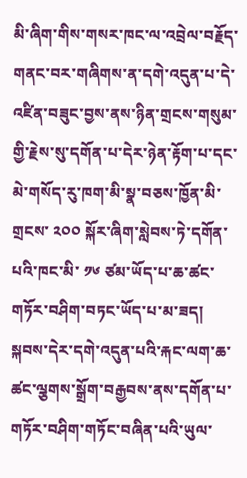མི་ཞིག་གིས་གསར་ཁང་ལ་འབྲེལ་བརྗོད་གནང་བར་གཞིགས་ན་དགེ་འདུན་པ་དེ་འཛིན་བཟུང་བྱས་ནས་ཉིན་གྲངས་གསུམ་གྱི་རྗེས་སུ་དགོན་པ་དེར་ཉེན་རྟོག་པ་དང་མེ་གསོད་རུ་ཁག་མི་སྣ་བཅས་ཁྱོན་མི་གྲངས་ ༢༠༠ སྐོར་ཞིག་སླེབས་ཏེ་དགོན་པའི་ཁང་མི་ ༡༦ ཙམ་ཡོད་པ་ཆ་ཚང་གཏོར་བཤིག་བཏང་ཡོད་པ་མ་ཟད། སྐབས་དེར་དགེ་འདུན་པའི་རྐང་ལག་ཆ་ཚང་ལྕགས་སྒྲོག་བརྒྱབས་ནས་དགོན་པ་གཏོར་བཤིག་གཏོང་བཞིན་པའི་ཡུལ་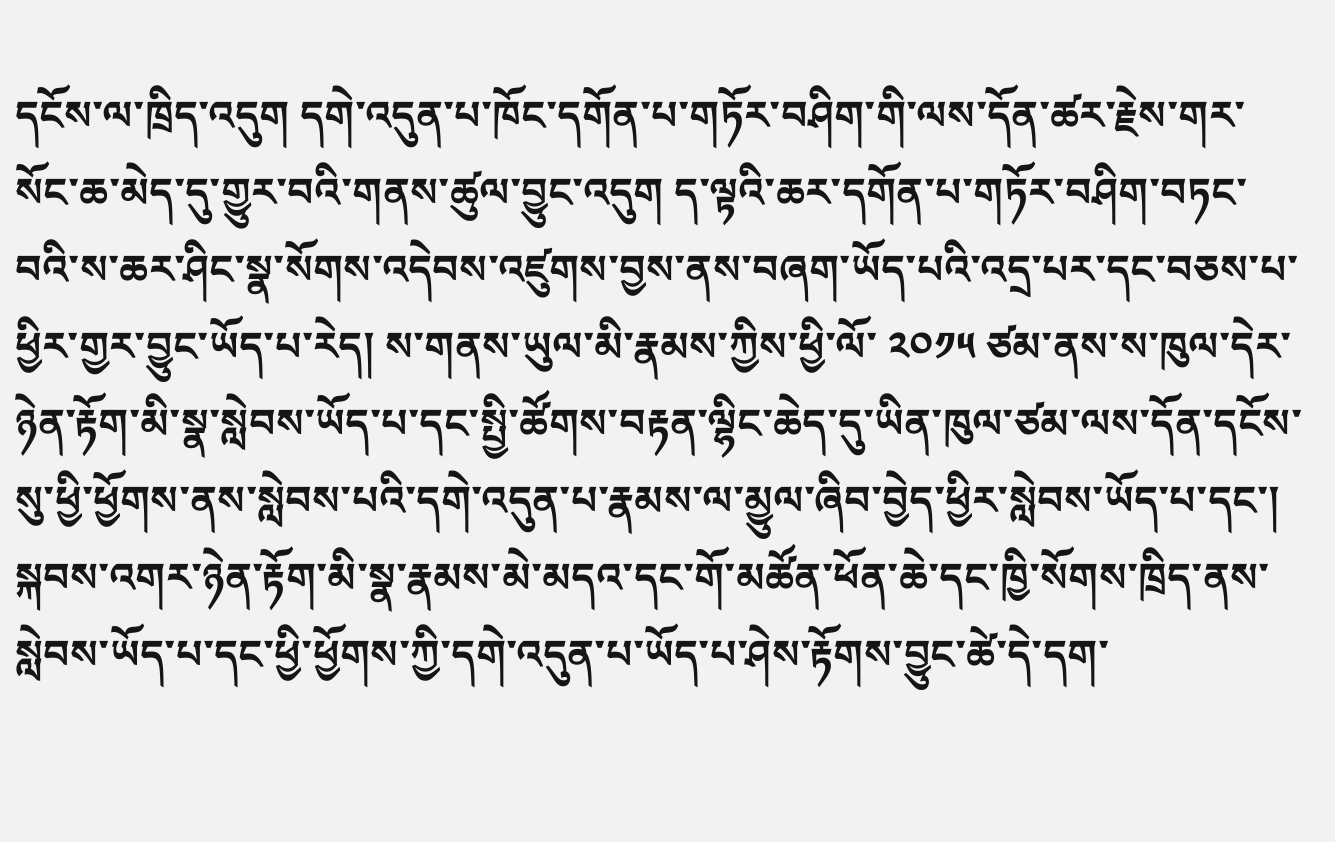དངོས་ལ་ཁྲིད་འདུག དགེ་འདུན་པ་ཁོང་དགོན་པ་གཏོར་བཤིག་གི་ལས་དོན་ཚར་རྗེས་གར་སོང་ཆ་མེད་དུ་གྱུར་བའི་གནས་ཚུལ་བྱུང་འདུག ད་ལྟའི་ཆར་དགོན་པ་གཏོར་བཤིག་བཏང་བའི་ས་ཆར་ཤིང་སྣ་སོགས་འདེབས་འཛུགས་བྱས་ནས་བཞག་ཡོད་པའི་འདྲ་པར་དང་བཅས་པ་ཕྱིར་གྱར་བྱུང་ཡོད་པ་རེད། ས་གནས་ཡུལ་མི་རྣམས་ཀྱིས་ཕྱི་ལོ་ ༢༠༡༥ ཙམ་ནས་ས་ཁུལ་དེར་ཉེན་རྟོག་མི་སྣ་སླེབས་ཡོད་པ་དང་སྤྱི་ཚོགས་བརྟན་ལྷིང་ཆེད་དུ་ཡིན་ཁུལ་ཙམ་ལས་དོན་དངོས་སུ་ཕྱི་ཕྱོགས་ནས་སླེབས་པའི་དགེ་འདུན་པ་རྣམས་ལ་མྱུལ་ཞིབ་བྱེད་ཕྱིར་སླེབས་ཡོད་པ་དང་། སྐབས་འགར་ཉེན་རྟོག་མི་སྣ་རྣམས་མེ་མདའ་དང་གོ་མཚོན་ཕོན་ཆེ་དང་ཁྱི་སོགས་ཁྲིད་ནས་སླེབས་ཡོད་པ་དང་ཕྱི་ཕྱོགས་ཀྱི་དགེ་འདུན་པ་ཡོད་པ་ཤེས་རྟོགས་བྱུང་ཚེ་དེ་དག་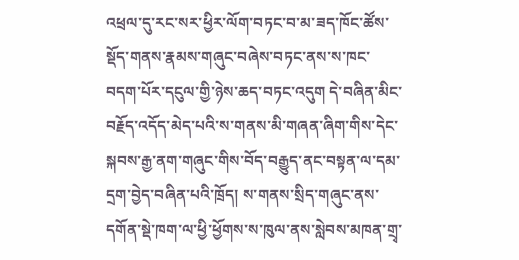འཕྲལ་དུ་རང་སར་ཕྱིར་ལོག་བཏང་བ་མ་ཟད་ཁོང་ཚོས་སྡོད་གནས་རྣམས་གཞུང་བཞེས་བཏང་ནས་ས་ཁང་བདག་པོར་དངུལ་གྱི་ཉེས་ཆད་བཏང་འདུག དེ་བཞིན་མིང་བརྗོད་འདོད་མེད་པའི་ས་གནས་མི་གཞན་ཞིག་གིས་དེང་སྐབས་རྒྱ་ནག་གཞུང་གིས་བོད་བརྒྱུད་ནང་བསྟན་ལ་དམ་དྲག་བྱེད་བཞིན་པའི་ཁྲོད། ས་གནས་སྲིད་གཞུང་ནས་དགོན་སྡེ་ཁག་ལ་ཕྱི་ཕྱོགས་ས་ཁུལ་ནས་སླེབས་མཁན་གྲྭ་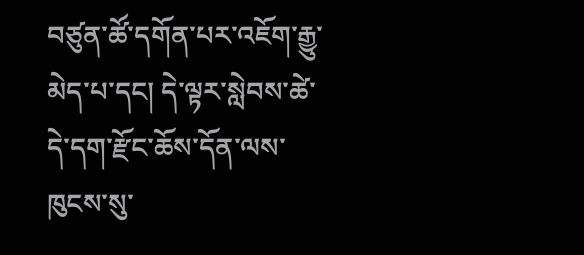བཙུན་ཚོ་དགོན་པར་འཇོག་རྒྱུ་མེད་པ་དང། དེ་ལྟར་སླེབས་ཚེ་དེ་དག་རྫོང་ཆོས་དོན་ལས་ཁུངས་སུ་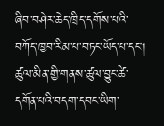ཞིབ་བཤེར་ཆེད་ཁྲིད་དགོས་པའི་བཀོད་ཁྱབ་རིམ་པ་བཏང་ཡོད་པ་དང། ཚུལ་མིན་གྱི་གནས་ཚུལ་བྱུང་ཚེ་དགོན་པའི་བདག་དབང་ཡིག་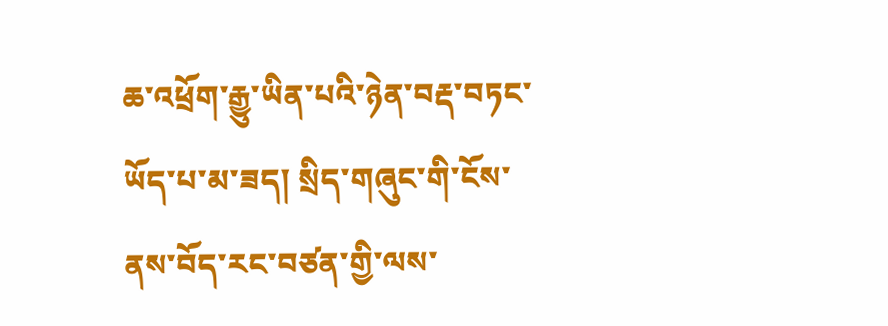ཆ་འཕྲོག་རྒྱུ་ཡིན་པའི་ཉེན་བརྡ་བཏང་ཡོད་པ་མ་ཟད། སྲིད་གཞུང་གི་ངོས་ནས་བོད་རང་བཙན་གྱི་ལས་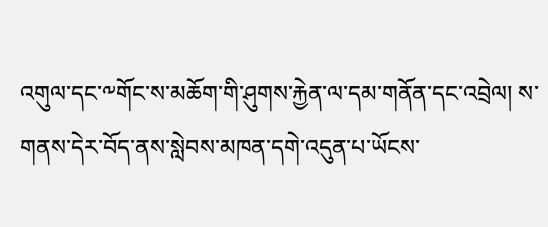འགུལ་དང་༸གོང་ས་མཆོག་གི་ཤུགས་རྐྱེན་ལ་དམ་གནོན་དང་འབྲེལ། ས་གནས་དེར་བོད་ནས་སླེབས་མཁན་དགེ་འདུན་པ་ཡོངས་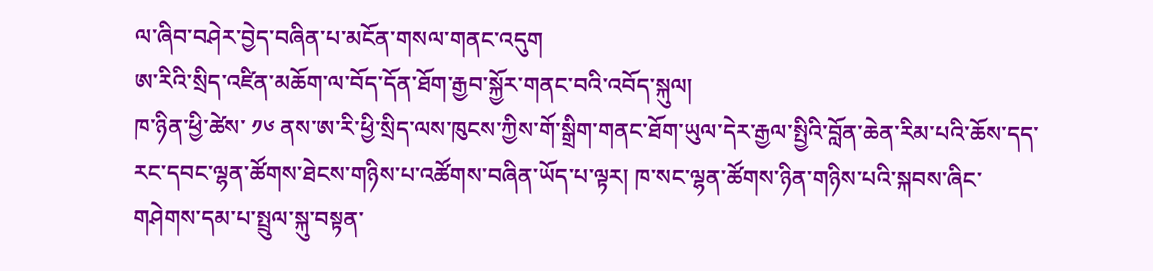ལ་ཞིབ་བཤེར་བྱེད་བཞིན་པ་མངོན་གསལ་གནང་འདུག
ཨ་རིའི་སྲིད་འཛིན་མཆོག་ལ་བོད་དོན་ཐོག་རྒྱབ་སྐྱོར་གནང་བའི་འབོད་སྐུལ།
ཁ་ཉིན་ཕྱི་ཚེས་ ༡༦ ནས་ཨ་རི་ཕྱི་སྲིད་ལས་ཁུངས་ཀྱིས་གོ་སྒྲིག་གནང་ཐོག་ཡུལ་དེར་རྒྱལ་སྤྱིའི་བློན་ཆེན་རིམ་པའི་ཆོས་དད་རང་དབང་ལྷན་ཚོགས་ཐེངས་གཉིས་པ་འཚོགས་བཞིན་ཡོད་པ་ལྟར། ཁ་སང་ལྷན་ཚོགས་ཉིན་གཉིས་པའི་སྐབས་ཞིང་གཤེགས་དམ་པ་སྤྲུལ་སྐུ་བསྟན་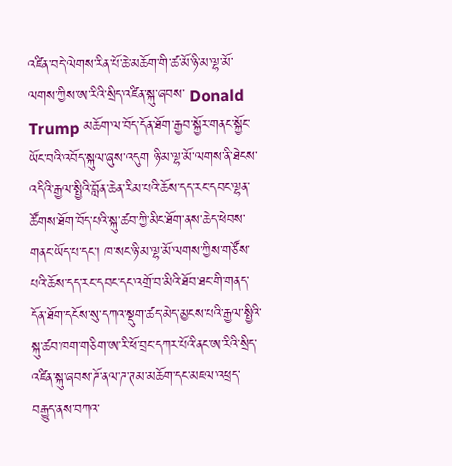འཛིན་བདེ་ལེགས་རིན་པོ་ཆེ་མཆོག་གི་ཚ་མོ་ཉི་མ་ལྷ་མོ་ལགས་ཀྱིས་ཨ་རིའི་སྲིད་འཛིན་སྐུ་ཞབས་ Donald Trump མཆོག་ལ་བོད་དོན་ཐོག་རྒྱབ་སྐྱོར་གནང་སྐྱོང་ཡོང་བའི་འབོད་སྐུལ་ཞུས་འདུག ཉི་མ་ལྷ་མོ་ལགས་ནི་ཐེངས་འདིའི་རྒྱལ་སྤྱིའི་བློན་ཆེན་རིམ་པའི་ཆོས་དད་རང་དབང་ལྷན་ཚོགས་ཐོག་བོད་པའི་སྐུ་ཚབ་ཀྱི་མིང་ཐོག་ནས་ཆེད་ཕེབས་གནང་ཡོད་པ་དང་། ཁ་སང་ཉི་མ་ལྷ་མོ་ལགས་ཀྱིས་གཙོས་པའི་ཆོས་དད་རང་དབང་དང་འགྲོ་བ་མིའི་ཐོབ་ཐང་གི་གནད་དོན་ཐོག་དངོས་སུ་དཀའ་སྡུག་ཚད་མེད་མྱངས་པའི་རྒྱལ་སྤྱིའི་སྐུ་ཚབ་ཁག་གཅིག་ཨ་རི་ཕོ་བྲང་དཀར་པོའི་ནང་ཨ་རིའི་སྲིད་འཛིན་སྐུ་ཞབས་ཌོ་ནལ་ཌ་ཊམ་མཆོག་དང་མཇལ་འཕྲད་བརྒྱུད་ནས་བཀའ་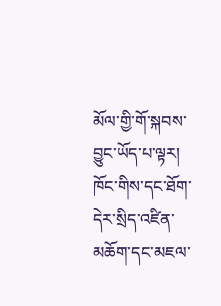མོལ་གྱི་གོ་སྐབས་བྱུང་ཡོད་པ་ལྟར། ཁོང་གིས་དང་ཐོག་དེར་སྲིད་འཛིན་མཆོག་དང་མཇལ་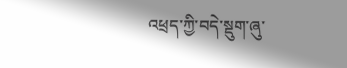འཕྲད་ཀྱི་བདེ་སྡུག་ཞུ་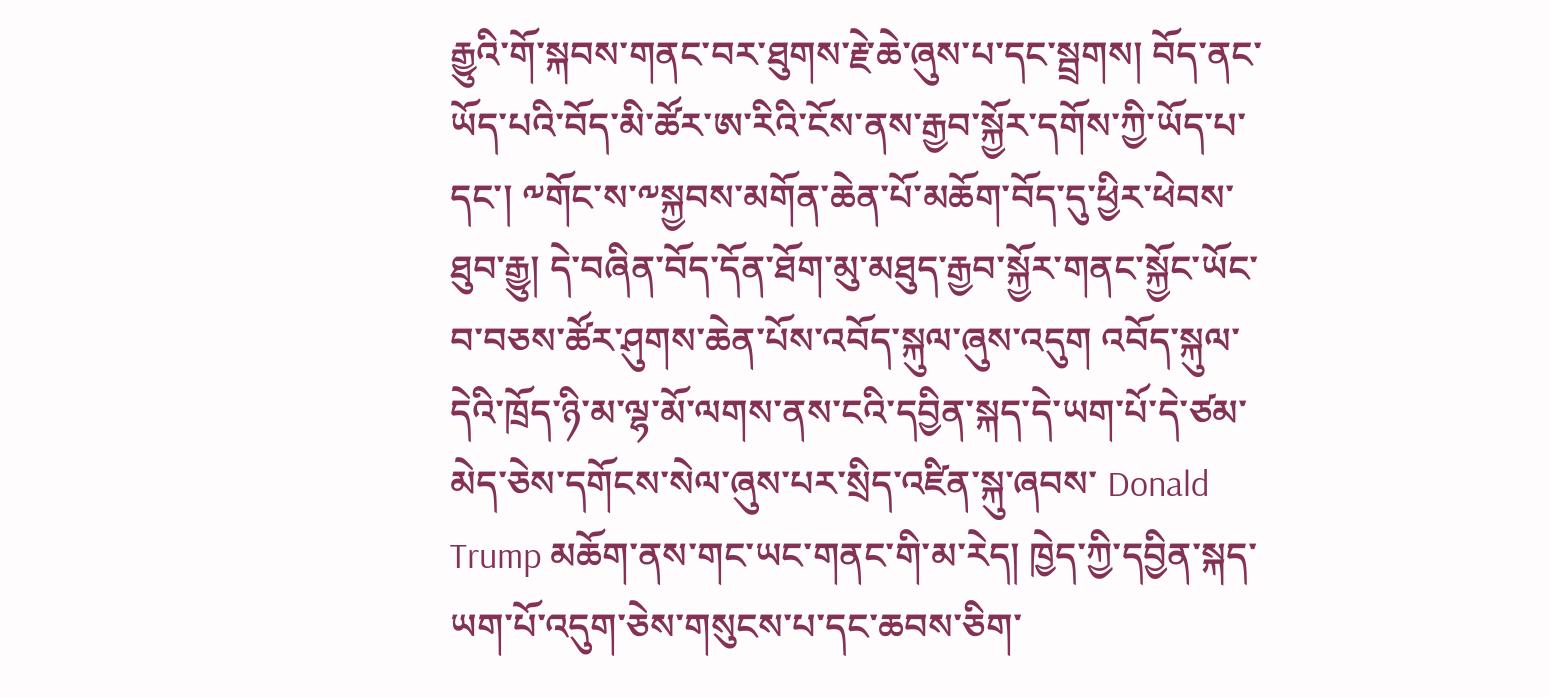རྒྱུའི་གོ་སྐབས་གནང་བར་ཐུགས་རྗེ་ཆེ་ཞུས་པ་དང་སྦྲགས། བོད་ནང་ཡོད་པའི་བོད་མི་ཚོར་ཨ་རིའི་ངོས་ནས་རྒྱབ་སྐྱོར་དགོས་ཀྱི་ཡོད་པ་དང་། ༸གོང་ས་༸སྐྱབས་མགོན་ཆེན་པོ་མཆོག་བོད་དུ་ཕྱིར་ཕེབས་ཐུབ་རྒྱུ། དེ་བཞིན་བོད་དོན་ཐོག་མུ་མཐུད་རྒྱབ་སྐྱོར་གནང་སྐྱོང་ཡོང་བ་བཅས་ཚོར་ཤུགས་ཆེན་པོས་འབོད་སྐུལ་ཞུས་འདུག འབོད་སྐུལ་དེའི་ཁྲོད་ཉི་མ་ལྷ་མོ་ལགས་ནས་ངའི་དབྱིན་སྐད་དེ་ཡག་པོ་དེ་ཙམ་མེད་ཅེས་དགོངས་སེལ་ཞུས་པར་སྲིད་འཛིན་སྐུ་ཞབས་ Donald Trump མཆོག་ནས་གང་ཡང་གནང་གི་མ་རེད། ཁྱེད་ཀྱི་དབྱིན་སྐད་ཡག་པོ་འདུག་ཅེས་གསུངས་པ་དང་ཆབས་ཅིག་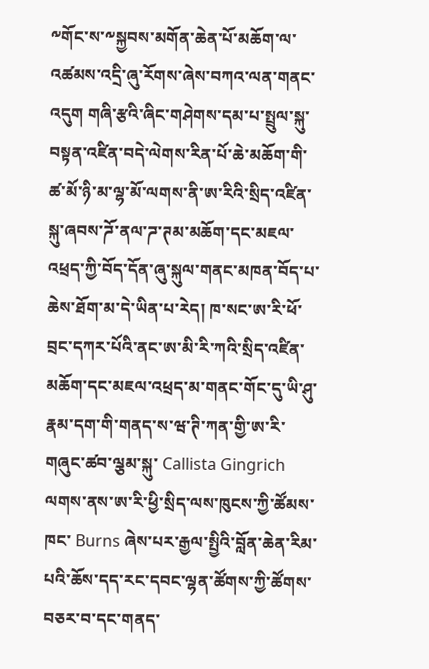༸གོང་ས་༸སྐྱབས་མགོན་ཆེན་པོ་མཆོག་ལ་འཚམས་འདྲི་ཞུ་རོགས་ཞེས་བཀའ་ལན་གནང་འདུག གཞི་རྩའི་ཞིང་གཤེགས་དམ་པ་སྤྲུལ་སྐུ་བསྟན་འཛིན་བདེ་ལེགས་རིན་པོ་ཆེ་མཆོག་གི་ཚ་མོ་ཉི་མ་ལྷ་མོ་ལགས་ནི་ཨ་རིའི་སྲིད་འཛིན་སྐུ་ཞབས་ཌོ་ནལ་ཌ་ཊམ་མཆོག་དང་མཇལ་འཕྲད་ཀྱི་བོད་དོན་ཞུ་སྐུལ་གནང་མཁན་བོད་པ་ཆེས་ཐོག་མ་དེ་ཡིན་པ་རེད། ཁ་སང་ཨ་རི་ཕོ་བྲང་དཀར་པོའི་ནང་ཨ་མི་རི་ཀའི་སྲིད་འཛིན་མཆོག་དང་མཇལ་འཕྲད་མ་གནང་གོང་དུ་ཡི་ཤུ་རྣམ་དག་གི་གནད་ས་ཝ་ཊི་ཀན་གྱི་ཨ་རི་གཞུང་ཚབ་ལྕམ་སྐུ་ Callista Gingrich ལགས་ནས་ཨ་རི་ཕྱི་སྲིད་ལས་ཁུངས་ཀྱི་ཚོམས་ཁང་ Burns ཞེས་པར་རྒྱལ་སྤྱིའི་བློན་ཆེན་རིམ་པའི་ཆོས་དད་རང་དབང་ལྷན་ཚོགས་ཀྱི་ཚོགས་བཅར་བ་དང་གནད་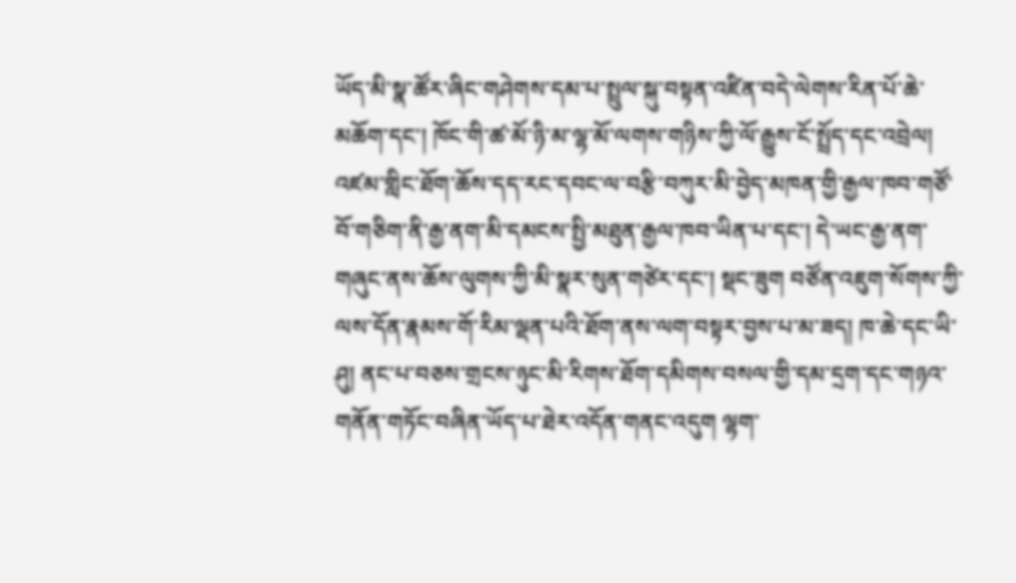ཡོད་མི་སྣ་ཚོར་ཞིང་གཤེགས་དམ་པ་སྤྲུལ་སྐུ་བསྟན་འཛིན་བདེ་ལེགས་རིན་པོ་ཆེ་མཆོག་དང་། ཁོང་གི་ཚ་མོ་ཉི་མ་ལྷ་མོ་ལགས་གཉིས་ཀྱི་ལོ་རྒྱུས་ངོ་སྤྲོད་དང་འབྲེལ། འཛམ་གླིང་ཐོག་ཆོས་དད་རང་དབང་ལ་བརྩི་བཀུར་མི་བྱེད་མཁན་གྱི་རྒྱལ་ཁབ་གཙོ་བོ་གཅིག་ནི་རྒྱ་ནག་མི་དམངས་སྤྱི་མཐུན་རྒྱལ་ཁབ་ཡིན་པ་དང་། དེ་ཡང་རྒྱ་ནག་གཞུང་ནས་ཆོས་ལུགས་ཀྱི་མི་སྣར་སུན་གཙེར་དང་། སྡང་ཟུག བཙོན་འཇུག་སོགས་ཀྱི་ལས་དོན་རྣམས་གོ་རིམ་ལྡན་པའི་ཐོག་ནས་ལག་བསྟར་བྱས་པ་མ་ཟད། ཁ་ཆེ་དང་ཡི་ཤུ། ནང་པ་བཅས་གྲངས་ཉུང་མི་རིགས་ཐོག་དམིགས་བསལ་གྱི་དམ་དྲག་དང་གཉའ་གནོན་གཏོང་བཞིན་ཡོད་པ་ཐེར་འདོན་གནང་འདུག ལྷག་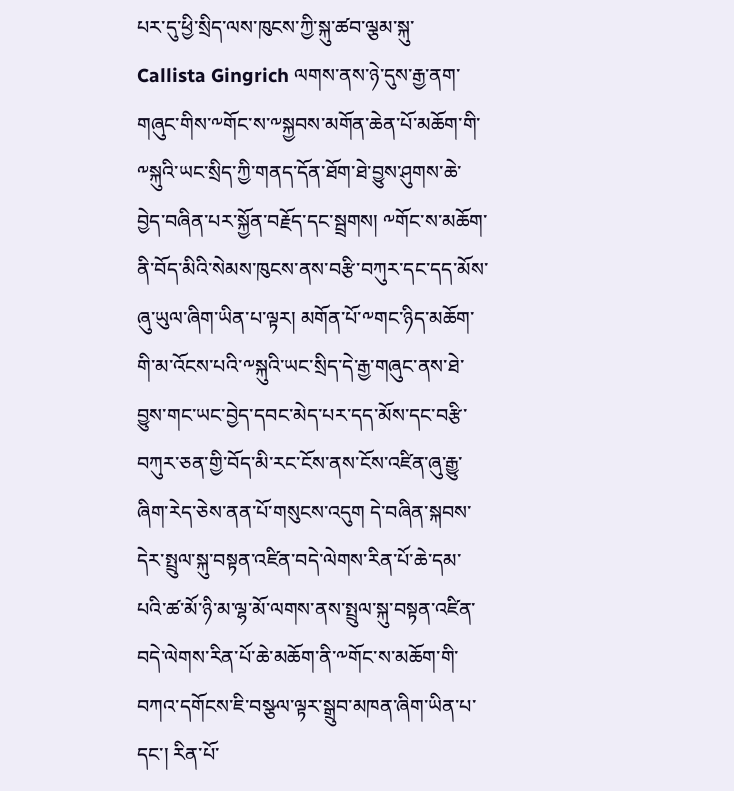པར་དུ་ཕྱི་སྲིད་ལས་ཁུངས་ཀྱི་སྐུ་ཚབ་ལྕམ་སྐུ་ Callista Gingrich ལགས་ནས་ཉེ་དུས་རྒྱ་ནག་གཞུང་གིས་༸གོང་ས་༸སྐྱབས་མགོན་ཆེན་པོ་མཆོག་གི་༸སྐུའི་ཡང་སྲིད་ཀྱི་གནད་དོན་ཐོག་ཐེ་བྱུས་ཤུགས་ཆེ་བྱེད་བཞིན་པར་སྐྱོན་བརྗོད་དང་སྦྲགས། ༸གོང་ས་མཆོག་ནི་བོད་མིའི་སེམས་ཁུངས་ནས་བརྩི་བཀུར་དང་དད་མོས་ཞུ་ཡུལ་ཞིག་ཡིན་པ་ལྟར། མགོན་པོ་༸གང་ཉིད་མཆོག་གི་མ་འོངས་པའི་༸སྐུའི་ཡང་སྲིད་དེ་རྒྱ་གཞུང་ནས་ཐེ་བྱུས་གང་ཡང་བྱེད་དབང་མེད་པར་དད་མོས་དང་བརྩི་བཀུར་ཅན་གྱི་བོད་མི་རང་ངོས་ནས་ངོས་འཛིན་ཞུ་རྒྱུ་ཞིག་རེད་ཅེས་ནན་པོ་གསུངས་འདུག དེ་བཞིན་སྐབས་དེར་སྤྲུལ་སྐུ་བསྟན་འཛིན་བདེ་ལེགས་རིན་པོ་ཆེ་དམ་པའི་ཚ་མོ་ཉི་མ་ལྷ་མོ་ལགས་ནས་སྤྲུལ་སྐུ་བསྟན་འཛིན་བདེ་ལེགས་རིན་པོ་ཆེ་མཆོག་ནི་༸གོང་ས་མཆོག་གི་བཀའ་དགོངས་ཇི་བསྩལ་ལྟར་སྒྲུབ་མཁན་ཞིག་ཡིན་པ་དང་། རིན་པོ་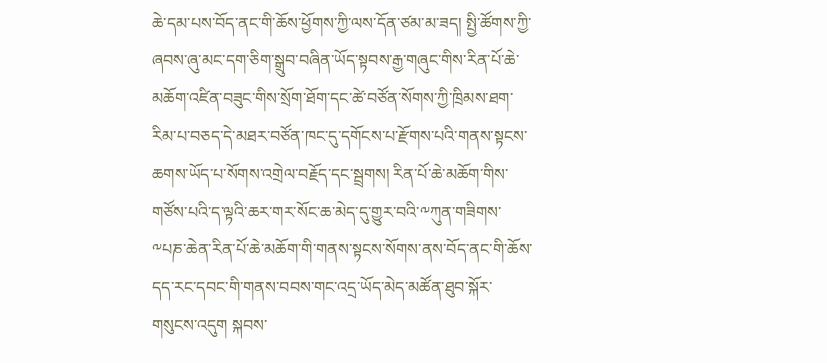ཆེ་དམ་པས་བོད་ནང་གི་ཆོས་ཕྱོགས་ཀྱི་ལས་དོན་ཙམ་མ་ཟད། སྤྱི་ཚོགས་ཀྱི་ཞབས་ཞུ་མང་དག་ཅིག་སྒྲུབ་བཞིན་ཡོད་སྟབས་རྒྱ་གཞུང་གིས་རིན་པོ་ཆེ་མཆོག་འཛིན་བཟུང་གིས་སྲོག་ཐོག་དང་ཚེ་བཙོན་སོགས་ཀྱི་ཁྲིམས་ཐག་རིམ་པ་བཅད་དེ་མཐར་བཙོན་ཁང་དུ་དགོངས་པ་རྫོགས་པའི་གནས་སྟངས་ཆགས་ཡོད་པ་སོགས་འགྲེལ་བརྗོད་དང་སྦྲགས། རིན་པོ་ཆེ་མཆོག་གིས་གཙོས་པའི་ད་ལྟའི་ཆར་གར་སོང་ཆ་མེད་དུ་གྱུར་བའི་༸ཀུན་གཟིགས་༸པཎ་ཆེན་རིན་པོ་ཆེ་མཆོག་གི་གནས་སྟངས་སོགས་ནས་བོད་ནང་གི་ཆོས་དད་རང་དབང་གི་གནས་བབས་གང་འདྲ་ཡོད་མེད་མཚོན་ཐུབ་སྐོར་གསུངས་འདུག སྐབས་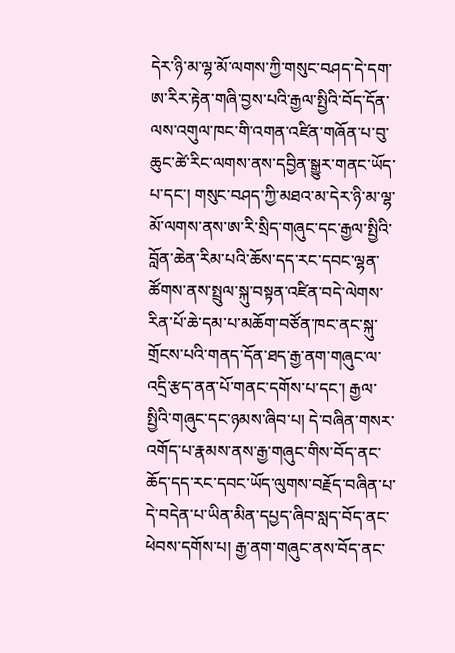དེར་ཉི་མ་ལྷ་མོ་ལགས་ཀྱི་གསུང་བཤད་དེ་དག་ཨ་རིར་རྟེན་གཞི་བྱས་པའི་རྒྱལ་སྤྱིའི་བོད་དོན་ལས་འགུལ་ཁང་གི་འགན་འཛིན་གཞོན་པ་བུ་ཆུང་ཚེ་རིང་ལགས་ནས་དབྱིན་སྒྱུར་གནང་ཡོད་པ་དང་། གསུང་བཤད་ཀྱི་མཐའ་མ་དེར་ཉི་མ་ལྷ་མོ་ལགས་ནས་ཨ་རི་སྲིད་གཞུང་དང་རྒྱལ་སྤྱིའི་བློན་ཆེན་རིམ་པའི་ཆོས་དད་རང་དབང་ལྷན་ཚོགས་ནས་སྤྲུལ་སྐུ་བསྟན་འཛིན་བདེ་ལེགས་རིན་པོ་ཆེ་དམ་པ་མཆོག་བཙོན་ཁང་ནང་སྐུ་གྲོངས་པའི་གནད་དོན་ཐད་རྒྱ་ནག་གཞུང་ལ་འདྲི་རྩད་ནན་པོ་གནང་དགོས་པ་དང་། རྒྱལ་སྤྱིའི་གཞུང་དང་ཉམས་ཞིབ་པ། དེ་བཞིན་གསར་འགོད་པ་རྣམས་ནས་རྒྱ་གཞུང་གིས་བོད་ནང་ཆོད་དད་རང་དབང་ཡོད་ལུགས་བརྗོད་བཞིན་པ་དེ་བདེན་པ་ཡིན་མིན་དཔྱད་ཞིབ་སླད་བོད་ནང་ཕེབས་དགོས་པ། རྒྱ་ནག་གཞུང་ནས་བོད་ནང་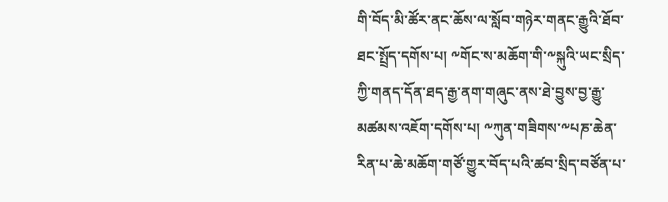གི་བོད་མི་ཚོར་ནང་ཆོས་ལ་སློབ་གཉེར་གནང་རྒྱུའི་ཐོབ་ཐང་སྤྲོད་དགོས་པ། ༸གོང་ས་མཆོག་གི་༸སྐུའི་ཡང་སྲིད་ཀྱི་གནད་དོན་ཐད་རྒྱ་ནག་གཞུང་ནས་ཐེ་བྱུས་བྱ་རྒྱུ་མཚམས་འཇོག་དགོས་པ། ༸ཀུན་གཟིགས་༸པཎ་ཆེན་རིན་པ་ཆེ་མཆོག་གཙོ་གྱུར་བོད་པའི་ཚབ་སྲིད་བཙོན་པ་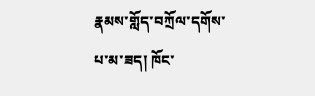རྣམས་གློད་བཀྲོལ་དགོས་པ་མ་ཟད། ཁོང་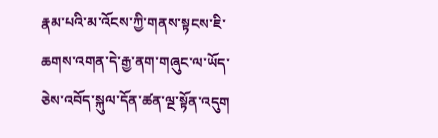རྣམ་པའི་མ་འོངས་ཀྱི་གནས་སྟངས་ཇི་ཆགས་འགན་དེ་རྒྱ་ནག་གཞུང་ལ་ཡོད་ཅེས་འབོད་སྐུལ་དོན་ཚན་ལྔ་སྟོན་འདུག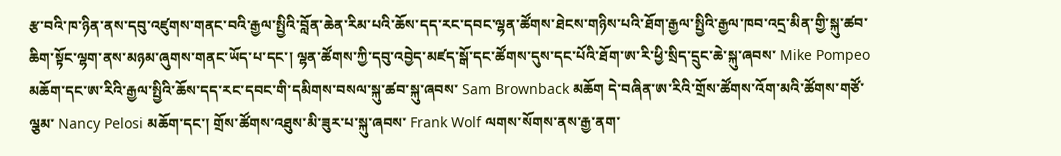རྩ་བའི་ཁ་ཉིན་ནས་དབུ་འཛུགས་གནང་བའི་རྒྱལ་སྤྱིའི་བློན་ཆེན་རིམ་པའི་ཆོས་དད་རང་དབང་ལྷན་ཚོགས་ཐེངས་གཉིས་པའི་ཐོག་རྒྱལ་སྤྱིའི་རྒྱལ་ཁབ་འདྲ་མིན་གྱི་སྐུ་ཚབ་ཆིག་སྟོང་ལྷག་ནས་མཉམ་ཞུགས་གནང་ཡོད་པ་དང་། ལྷན་ཚོགས་ཀྱི་དབུ་འབྱེད་མཛད་སྒོ་དང་ཚོགས་དུས་དང་པོའི་ཐོག་ཨ་རི་ཕྱི་སྲིད་དྲུང་ཆེ་སྐུ་ཞབས་ Mike Pompeo མཆོག་དང་ཨ་རིའི་རྒྱལ་སྤྱིའི་ཆོས་དད་རང་དབང་གི་དམིགས་བསལ་སྐུ་ཚབ་སྐུ་ཞབས་ Sam Brownback མཆོག དེ་བཞིན་ཨ་རིའི་གྲོས་ཚོགས་འོག་མའི་ཚོགས་གཙོ་ལྕམ་ Nancy Pelosi མཆོག་དང་། གྲོས་ཚོགས་འཐུས་མི་ཟུར་པ་སྐུ་ཞབས་ Frank Wolf ལགས་སོགས་ནས་རྒྱ་ནག་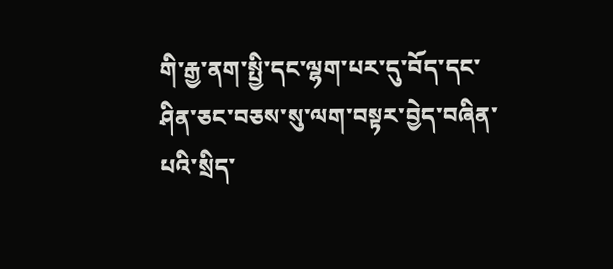གི་རྒྱ་ནག་སྤྱི་དང་ལྷག་པར་དུ་བོད་དང་ཤིན་ཅང་བཅས་སུ་ལག་བསྟར་བྱེད་བཞིན་པའི་སྲིད་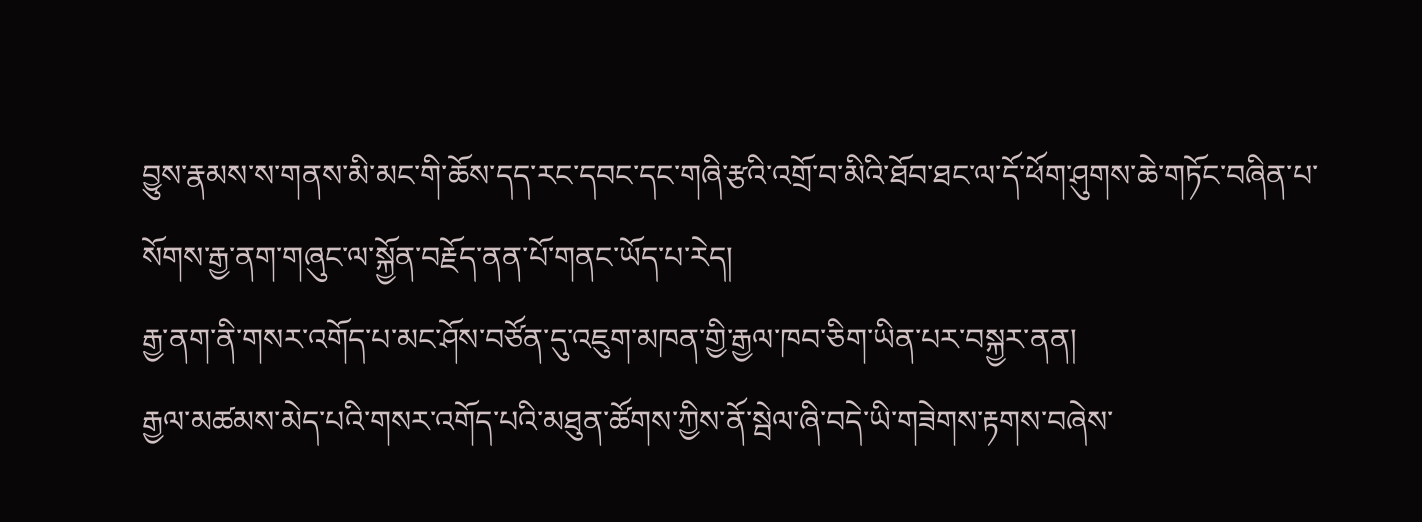བྱུས་རྣམས་ས་གནས་མི་མང་གི་ཆོས་དད་རང་དབང་དང་གཞི་རྩའི་འགྲོ་བ་མིའི་ཐོབ་ཐང་ལ་དོ་ཕོག་ཤུགས་ཆེ་གཏོང་བཞིན་པ་སོགས་རྒྱ་ནག་གཞུང་ལ་སྐྱོན་བརྗོད་ནན་པོ་གནང་ཡོད་པ་རེད།
རྒྱ་ནག་ནི་གསར་འགོད་པ་མང་ཤོས་བཙོན་དུ་འཇུག་མཁན་གྱི་རྒྱལ་ཁབ་ཅིག་ཡིན་པར་བསྐྱར་ནན།
རྒྱལ་མཚམས་མེད་པའི་གསར་འགོད་པའི་མཐུན་ཚོགས་ཀྱིས་ནོ་སྦེལ་ཞི་བདེ་ཡི་གཟེགས་རྟགས་བཞེས་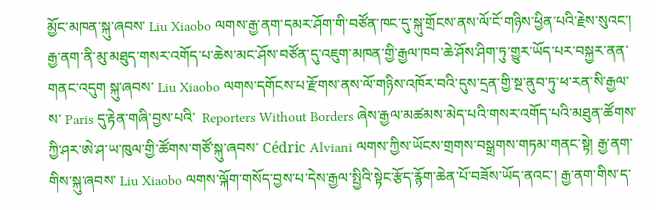མྱོང་མཁན་སྐུ་ཞབས་ Liu Xiaobo ལགས་རྒྱ་ནག་དམར་ཤོག་གི་བཙོན་ཁང་དུ་སྐུ་གྲོངས་ནས་ལོ་ངོ་གཉིས་ཕྱིན་པའི་རྗེས་སུའང་། རྒྱ་ནག་ནི་མུ་མཐུད་གསར་འགོད་པ་ཆེས་མང་ཤོས་བཙོན་དུ་འཇུག་མཁན་གྱི་རྒྱལ་ཁབ་ཆེ་ཤོས་ཤིག་ཏུ་གྱུར་ཡོད་པར་བསྐྱར་ནན་གནང་འདུག སྐུ་ཞབས་ Liu Xiaobo ལགས་དགོངས་པ་རྫོགས་ནས་ལོ་གཉིས་འཁོར་བའི་དུས་དྲན་གྱི་སྔ་ནུབ་ཏུ་ཕ་རན་སི་རྒྱལ་ས་ Paris དུ་རྟེན་གཞི་བྱས་པའི་  Reporters Without Borders ཞེས་རྒྱལ་མཚམས་མེད་པའི་གསར་འགོད་པའི་མཐུན་ཚོགས་ཀྱི་ཤར་ཨེ་ཤ་ཡ་ཁུལ་གྱི་ཚོགས་གཙོ་སྐུ་ཞབས་ Cédric Alviani ལགས་ཀྱིས་ཡོངས་གྲགས་བསྒྲགས་གཏམ་གནང་སྟེ། རྒྱ་ནག་གིས་སྐུ་ཞབས་ Liu Xiaobo ལགས་ལྐོག་གསོད་བྱས་པ་དེས་རྒྱལ་སྤྱིའི་སྟེང་རྩོད་རྙོག་ཆེན་པོ་བཟོས་ཡོད་ནའང་། རྒྱ་ནག་གིས་ད་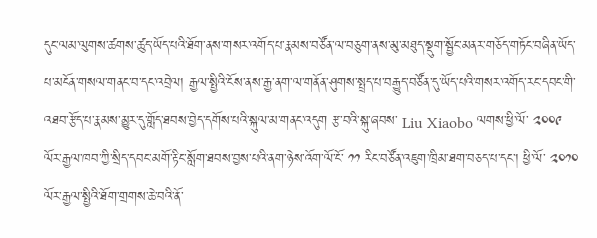དུང་ལམ་ལུགས་ཚགས་ཚུད་ཡོད་པའི་ཐོག་ནས་གསར་འགོད་པ་རྣམས་བཙོན་ལ་བཅུག་ནས་མུ་མཐུད་སྡུག་སྦྱོང་མནར་གཅོད་གཏོང་བཞིན་ཡོད་པ་མངོན་གསལ་གནང་བ་དང་འབྲེལ། རྒྱལ་སྤྱིའི་ངོས་ནས་རྒྱ་ནག་ལ་གནོན་ཤུགས་སྤྲད་པ་བརྒྱུད་བཙོན་དུ་ཡོད་པའི་གསར་འགོད་རང་དབང་གི་འཐབ་རྩོད་པ་རྣམས་མྱུར་དུ་གློད་ཐབས་བྱེད་དགོས་པའི་སྐུལ་མ་གནང་འདུག རྩ་བའི་སྐུ་ཞབས་ Liu Xiaobo ལགས་ཕྱི་ལོ་ ༢༠༠༩ ལོར་རྒྱལ་ཁབ་ཀྱི་སྲིད་དབང་མགོ་རྟིང་སློག་ཐབས་བྱས་པའི་ནག་ཉེས་འོག་ལོ་ངོ་ ༡༡ རིང་བཙོན་འཇུག་ཁྲིམ་ཐག་བཅད་པ་དང་། ཕྱི་ལོ་ ༢༠༡༠ ལོར་རྒྱལ་སྤྱིའི་ཐོག་གྲགས་ཆེ་བའི་ནོ་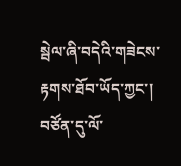སྦེལ་ཞི་བདེའི་གཟེངས་རྟགས་ཐོབ་ཡོད་ཀྱང་། བཙོན་དུ་ལོ་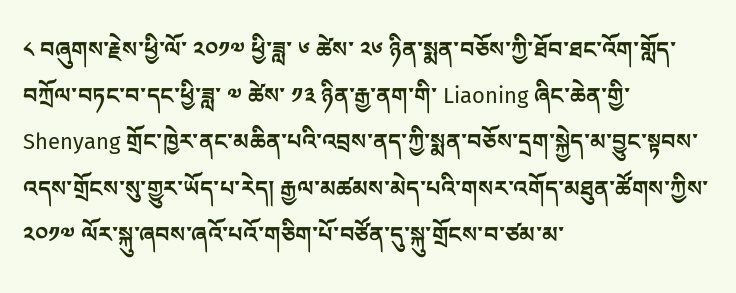༨ བཞུགས་རྗེས་ཕྱི་ལོ་ ༢༠༡༧ ཕྱི་ཟླ་ ༦ ཚེས་ ༢༦ ཉིན་སྨན་བཅོས་ཀྱི་ཐོབ་ཐང་འོག་གློད་བཀྲོལ་བཏང་བ་དང་ཕྱི་ཟླ་ ༧ ཚེས་ ༡༣ ཉིན་རྒྱ་ནག་གི་ Liaoning ཞིང་ཆེན་གྱི་ Shenyang གྲོང་ཁྱེར་ནང་མཆིན་པའི་འབྲས་ནད་ཀྱི་སྨན་བཅོས་དྲག་སྐྱེད་མ་བྱུང་སྟབས་འདས་གྲོངས་སུ་གྱུར་ཡོད་པ་རེད། རྒྱལ་མཚམས་མེད་པའི་གསར་འགོད་མཐུན་ཚོགས་ཀྱིས་ ༢༠༡༧ ལོར་སྐུ་ཞབས་ཞའོ་པའོ་གཅིག་པོ་བཙོན་དུ་སྐུ་གྲོངས་བ་ཙམ་མ་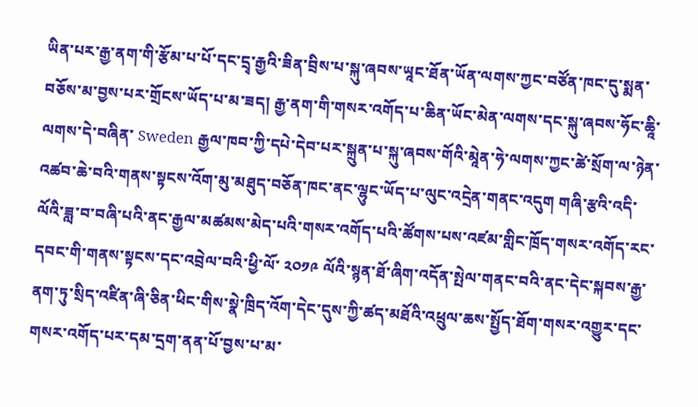ཡིན་པར་རྒྱ་ནག་གི་རྩོམ་པ་པོ་དང་དྲྭ་རྒྱའི་ཟིན་བྲིས་པ་སྐུ་ཞབས་ཡཱང་ཐོན་ཡོན་ལགས་ཀྱང་བཙོན་ཁང་དུ་སྨན་བཅོས་མ་བྱས་པར་གྲོངས་ཡོད་པ་མ་ཟད། རྒྱ་ནག་གི་གསར་འགོད་པ་ཆིན་ཡོང་མེན་ལགས་དང་སྐུ་ཞབས་ཧོང་ཆཱི་ལགས་དེ་བཞིན་ Sweden རྒྱལ་ཁབ་ཀྱི་དཔེ་དེབ་པར་སྐྲུན་པ་སྐུ་ཞབས་གོའི་མཱེན་ཧེ་ལགས་ཀྱང་ཚེ་སྲོག་ལ་ཉེན་འཚབ་ཆེ་བའི་གནས་སྟངས་འོག་མུ་མཐུད་བཅོན་ཁང་ནང་ལྷུང་ཡོད་པ་ལུང་འདྲེན་གནང་འདུག གཞི་རྩའི་འདི་ལོའི་ཟླ་བ་བཞི་པའི་ནང་རྒྱལ་མཚམས་མེད་པའི་གསར་འགོད་པའི་ཚོགས་པས་འཛམ་གླིང་ཁྲོད་གསར་འགོད་རང་དབང་གི་གནས་སྟངས་དང་འབྲེལ་བའི་ཕྱི་ལོ་ ༢༠༡༩ ལོའི་སྙན་ཐོ་ཞིག་འདོན་སྤེལ་གནང་བའི་ནང་དེང་སྐབས་རྒྱ་ནག་ཏུ་སྲིད་འཛིན་ཞི་ཅིན་ཕིང་གིས་སྣེ་ཁྲིད་འོག་དེང་དུས་ཀྱི་ཚད་མཐོའི་འཕྲུལ་ཆས་སྤྱོད་ཐོག་གསར་འགྱུར་དང་གསར་འགོད་པར་དམ་དྲག་ནན་པོ་བྱས་པ་མ་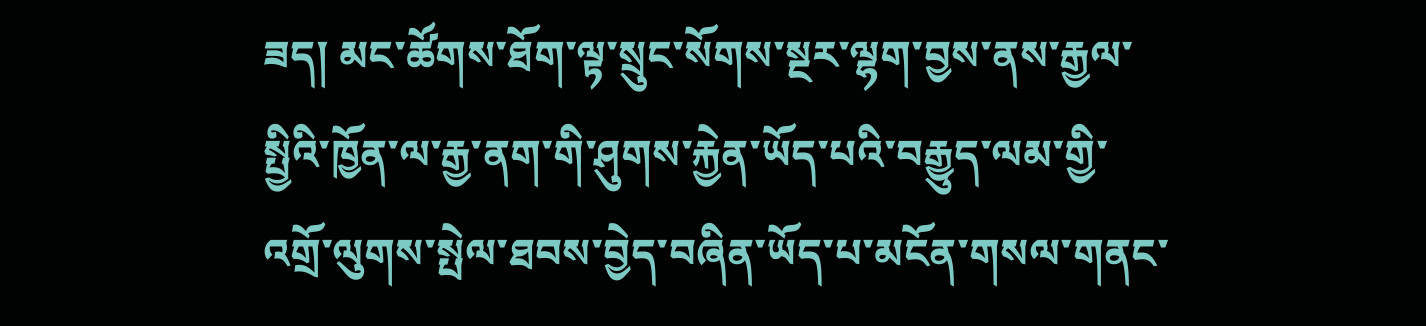ཟད། མང་ཚོགས་ཐོག་ལྟ་སྲུང་སོགས་སྔར་ལྷག་བྱས་ནས་རྒྱལ་སྤྱིའི་ཁྱོན་ལ་རྒྱ་ནག་གི་ཤུགས་རྐྱེན་ཡོད་པའི་བརྒྱུད་ལམ་གྱི་འགྲོ་ལུགས་སྤེལ་ཐབས་བྱེད་བཞིན་ཡོད་པ་མངོན་གསལ་གནང་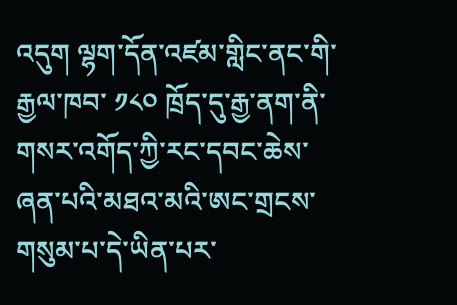འདུག ལྷག་དོན་འཛམ་གླིང་ནང་གི་རྒྱལ་ཁབ་ ༡༨༠ ཁྲོད་དུ་རྒྱ་ནག་ནི་གསར་འགོད་ཀྱི་རང་དབང་ཆེས་ཞན་པའི་མཐའ་མའི་ཨང་གྲངས་གསུམ་པ་དེ་ཡིན་པར་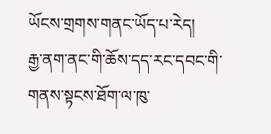ཡོངས་གྲགས་གནང་ཡོད་པ་རེད།
རྒྱ་ནག་ནང་གི་ཆོས་དད་རང་དབང་གི་གནས་སྟངས་ཐོག་ལ་ཁུ་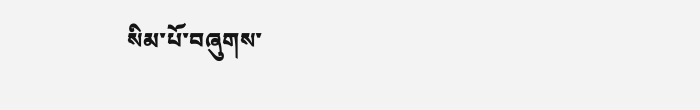སིམ་པོ་བཞུགས་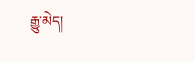རྒྱུ་མེད།